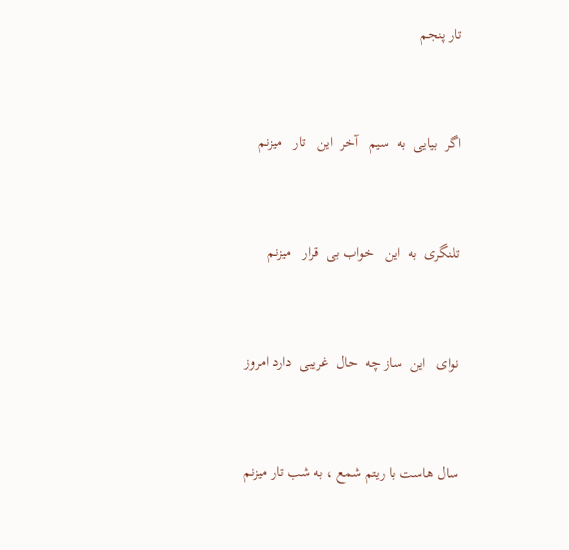تار پنجم


اگر  بیایی  به  سیم   آخر  این   تار   میزنم


تلنگری  به  این   خواب بی  قرار   میزنم


نوای   این  ساز چه  حال  غریبی  دارد امروز


سال هاست با ریتم شمع ، به شب تار میزنم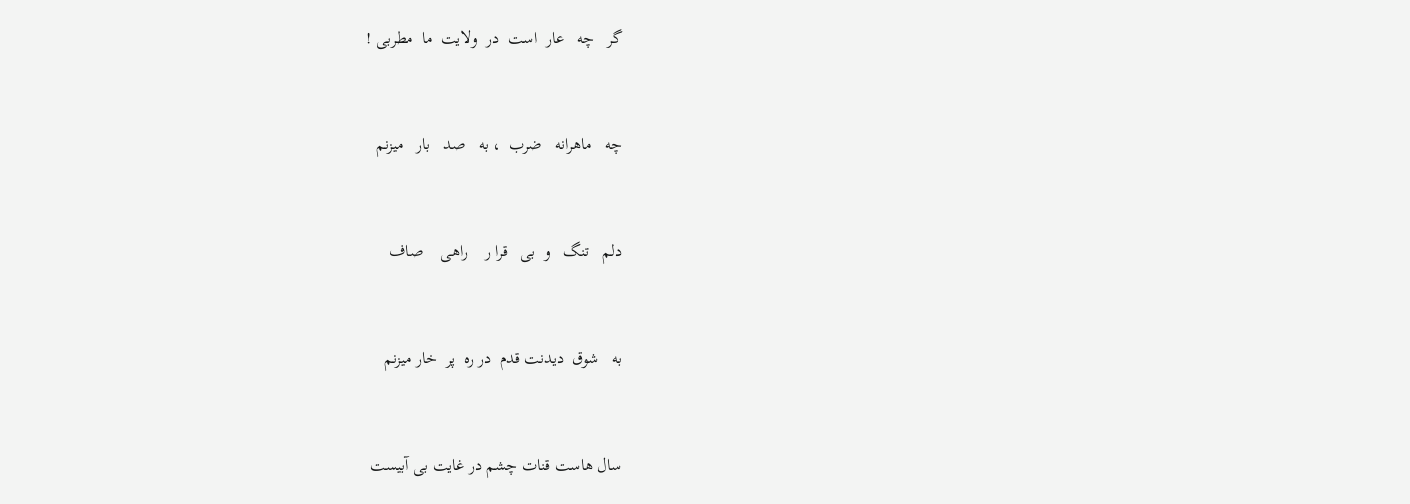گر   چه   عار  است  در  ولایت  ما  مطربی !


چه   ماهرانه   ضرب  ، به   صد   بار   میزنم


دلم   تنگ   و  بی   قرا ر    راهی    صاف


به   شوق  دیدنت قدم  در ره  پر  خار میزنم


سال هاست قنات چشم در غایت بی آبیست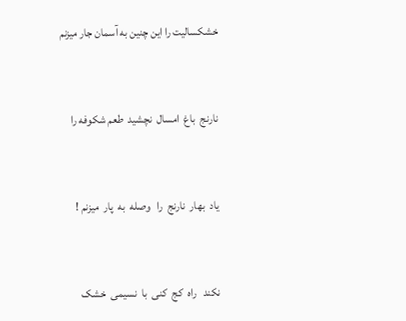خشکسالیت را این چنین به آسمان جار میزنم


نارنج  باغ  امسال  نچشید  طعم شکوفه را


یاد  بهار  نارنج  را   وصله  به  پار  میزنم !


نکند   راه  کج  کنی  با  نسیمی  خشک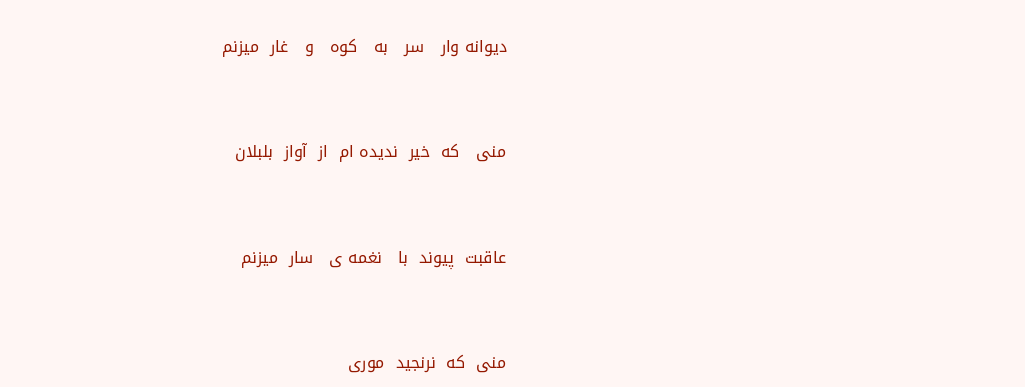دیوانه وار   سر   به   کوه   و   غار  میزنم


منی   که  خیر  ندیده ام  از  آواز  بلبلان


عاقبت  پیوند  با   نغمه ی   سار  میزنم


منی  که  نرنجید  موری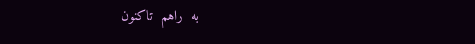به  راهم  تاکنون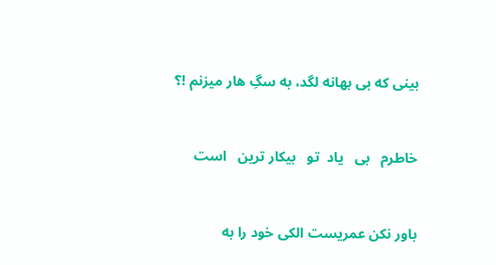بینی که بی بهانه لگد، به سگِ هار میزنم !؟


خاطرم   بی   یاد  تو   بیکار ترین   است


باور نکن عمریست الکی خود را به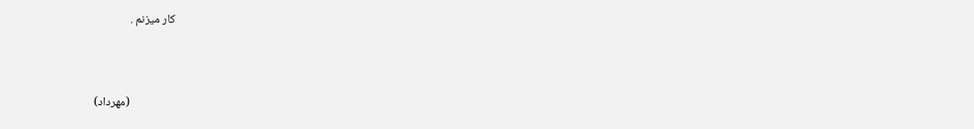کار میزنم .



                 (مهرداد)